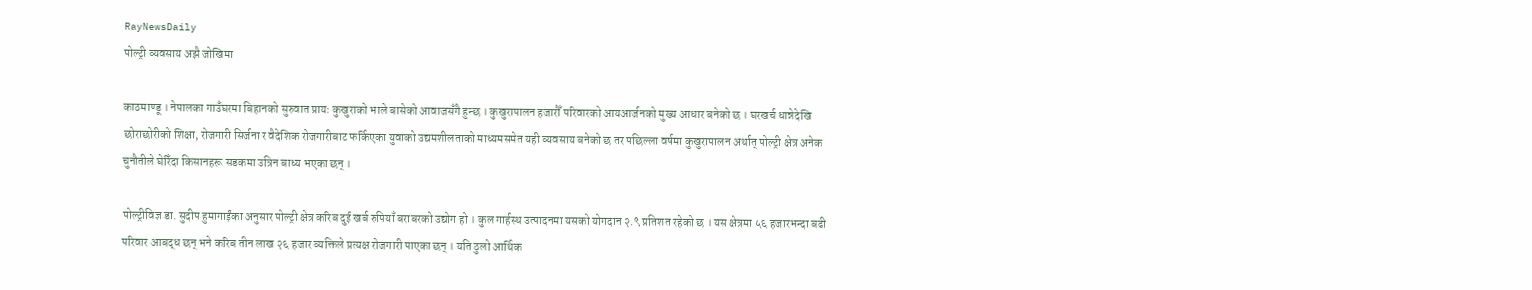RayNewsDaily
पोल्ट्री व्यवसाय अझै जोखिमा

काठमाण्डू । नेपालका गाउँघरमा बिहानको सुरुवात प्रायः कुखुराको भाले बासेको आवाजसँगै हुन्छ । कुखुरापालन हजारौँ परिवारको आयआर्जनको मुख्य आधार बनेको छ । घरखर्च धान्नेदेखि छोराछोरीको शिक्षा, रोजगारी सिर्जना र वैदेशिक रोजगारीबाट फर्किएका युवाको उद्यमशीलताको माध्यमसमेत यही व्यवसाय बनेको छ तर पछिल्ला वर्षमा कुखुरापालन अर्थात् पोल्ट्री क्षेत्र अनेक चुनौतीले घेरिँदा किसानहरू सडकमा उत्रिन बाध्य भएका छन् ।

पोल्ट्रीविज्ञ डा. सुदीप हुमागाईंका अनुसार पोल्ट्री क्षेत्र करिब दुई खर्ब रुपियाँ बराबरको उद्योग हो । कुल गार्हस्थ उत्पादनमा यसको योगदान २.९ प्रतिशत रहेको छ । यस क्षेत्रमा ५६ हजारभन्दा बढी परिवार आबद्ध छन् भने करिब तीन लाख २६ हजार व्यक्तिले प्रत्यक्ष रोजगारी पाएका छन् । यति ठुलो आर्थिक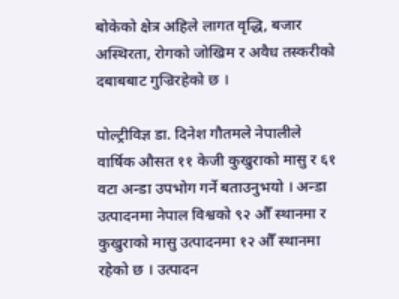बोकेको क्षेत्र अहिले लागत वृद्धि, बजार अस्थिरता, रोगको जोखिम र अवैध तस्करीको दबाबबाट गुज्रिरहेको छ ।

पोल्ट्रीविज्ञ डा. दिनेश गौतमले नेपालीले वार्षिक औसत ११ केजी कुखुराको मासु र ६१ वटा अन्डा उपभोग गर्ने बताउनुभयो । अन्डा उत्पादनमा नेपाल विश्वको ९२ औँ स्थानमा र कुखुराको मासु उत्पादनमा १२ औँ स्थानमा रहेको छ । उत्पादन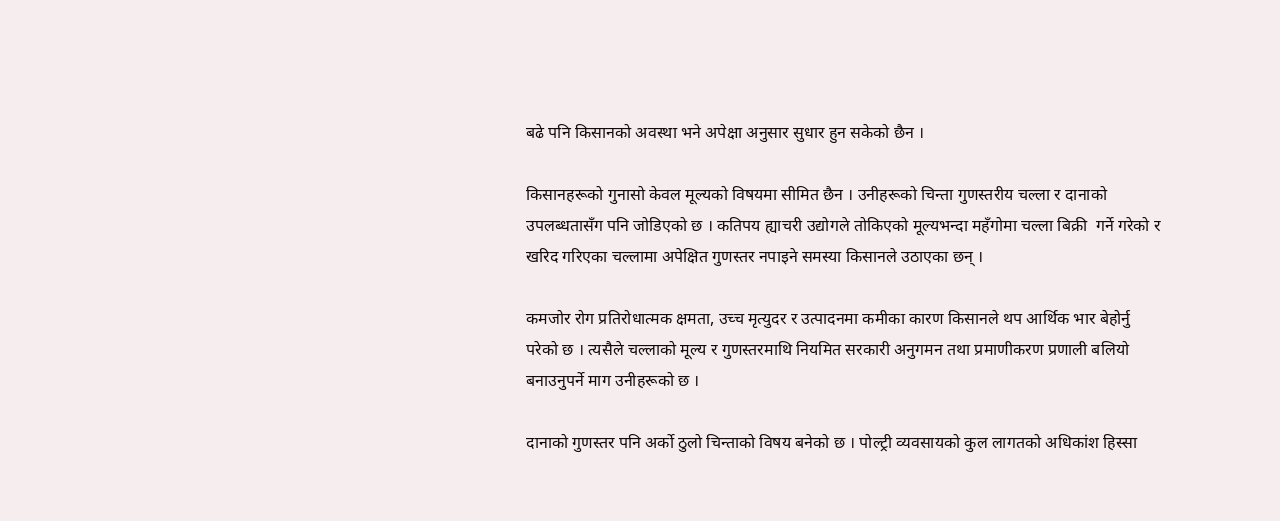बढे पनि किसानको अवस्था भने अपेक्षा अनुसार सुधार हुन सकेको छैन ।

किसानहरूको गुनासो केवल मूल्यको विषयमा सीमित छैन । उनीहरूको चिन्ता गुणस्तरीय चल्ला र दानाको उपलब्धतासँग पनि जोडिएको छ । कतिपय ह्याचरी उद्योगले तोकिएको मूल्यभन्दा महँगोमा चल्ला बिक्री  गर्ने गरेको र खरिद गरिएका चल्लामा अपेक्षित गुणस्तर नपाइने समस्या किसानले उठाएका छन् ।

कमजोर रोग प्रतिरोधात्मक क्षमता, उच्च मृत्युदर र उत्पादनमा कमीका कारण किसानले थप आर्थिक भार बेहोर्नु परेको छ । त्यसैले चल्लाको मूल्य र गुणस्तरमाथि नियमित सरकारी अनुगमन तथा प्रमाणीकरण प्रणाली बलियो बनाउनुपर्ने माग उनीहरूको छ ।

दानाको गुणस्तर पनि अर्को ठुलो चिन्ताको विषय बनेको छ । पोल्ट्री व्यवसायको कुल लागतको अधिकांश हिस्सा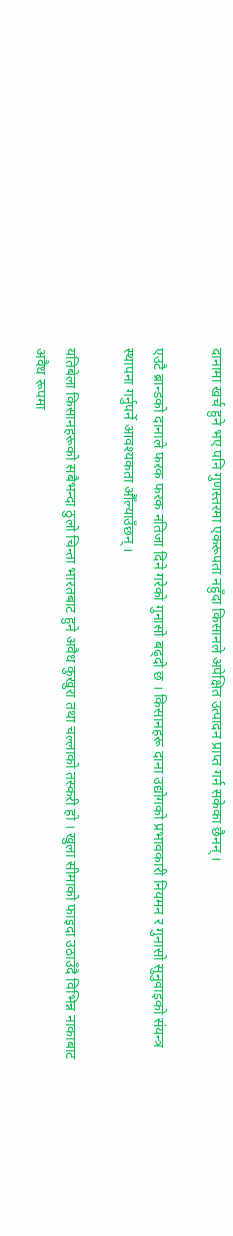दानामा खर्च हुने भए पनि गुणस्तरमा एकरूपता नहुँदा किसानले अपेक्षित उत्पादन प्राप्त गर्न सकेका छैनन् ।

एउटै ब्रान्डको दानाले फरक फरक नतिजा दिने गरेको गुनासो बढ्दो छ । किसानहरू दाना उद्योगको प्रभावकारी नियमन र गुनासो सुनुवाइको संयन्त्र स्थापना गर्नुपर्ने आवश्यकता औँल्याउँछन् ।

यतिबेला किसानहरूको सबैभन्दा ठुलो चिन्ता भारतबाट हुने अवैध कुखुरा तथा चल्लाको तस्करी हो । खुला सीमाको फाइदा उठाउँदै विभिन्न नाकाबाट अवैध रूपमा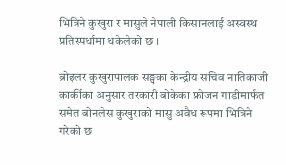भित्रिने कुखुरा र मासुले नेपाली किसानलाई अस्वस्थ प्रतिस्पर्धामा धकेलेको छ ।

ब्रोइलर कुखुरापालक सङ्घका केन्द्रीय सचिव नातिकाजी कार्कीका अनुसार तरकारी बोकेका फ्रोजन गाडीमार्फत समेत बोनलेस कुखुराको मासु अवैध रूपमा भित्रिने गरेको छ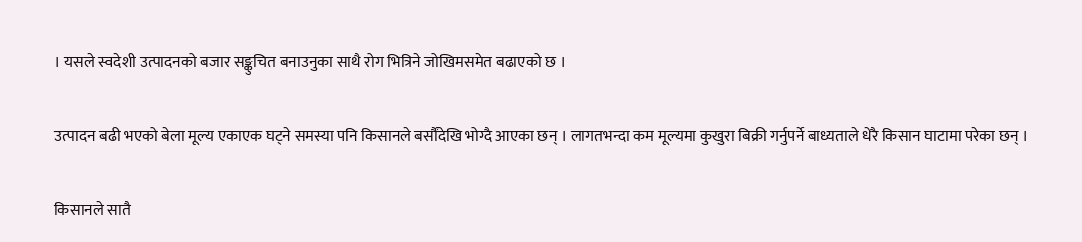। यसले स्वदेशी उत्पादनको बजार सङ्कुचित बनाउनुका साथै रोग भित्रिने जोखिमसमेत बढाएको छ ।

उत्पादन बढी भएको बेला मूल्य एकाएक घट्ने समस्या पनि किसानले बर्सौंदेखि भोग्दै आएका छन् । लागतभन्दा कम मूल्यमा कुखुरा बिक्री गर्नुपर्ने बाध्यताले धेरै किसान घाटामा परेका छन् ।

किसानले सातै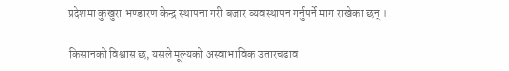प्रदेशमा कुखुरा भण्डारण केन्द्र स्थापना गरी बजार व्यवस्थापन गर्नुपर्ने माग राखेका छन् ।

किसानको विश्वास छ, यसले मूल्यको अस्वाभाविक उतारचढाव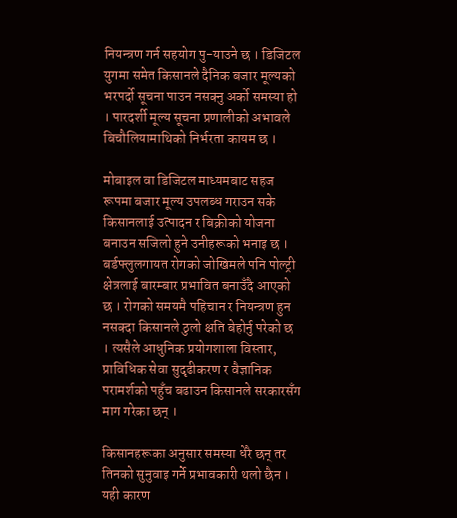नियन्त्रण गर्न सहयोग पु-याउने छ । डिजिटल युगमा समेत किसानले दैनिक बजार मूल्यको भरपर्दो सूचना पाउन नसक्नु अर्को समस्या हो । पारदर्शी मूल्य सूचना प्रणालीको अभावले बिचौलियामाथिको निर्भरता कायम छ ।

मोबाइल वा डिजिटल माध्यमबाट सहज रूपमा बजार मूल्य उपलब्ध गराउन सके किसानलाई उत्पादन र बिक्रीको योजना बनाउन सजिलो हुने उनीहरूको भनाइ छ । बर्डफ्लुलगायत रोगको जोखिमले पनि पोल्ट्री क्षेत्रलाई बारम्बार प्रभावित बनाउँदै आएको छ । रोगको समयमै पहिचान र नियन्त्रण हुन नसक्दा किसानले ठुलो क्षति बेहोर्नु परेको छ । त्यसैले आधुनिक प्रयोगशाला विस्तार, प्राविधिक सेवा सुदृढीकरण र वैज्ञानिक परामर्शको पहुँच बढाउन किसानले सरकारसँग माग गरेका छन् ।

किसानहरूका अनुसार समस्या धेरै छन् तर तिनको सुनुवाइ गर्ने प्रभावकारी थलो छैन । यही कारण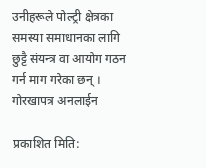उनीहरूले पोल्ट्री क्षेत्रका समस्या समाधानका लागि छुट्टै संयन्त्र वा आयोग गठन गर्न माग गरेका छन् । गोरखापत्र अनलाईन

प्रकाशित मिति: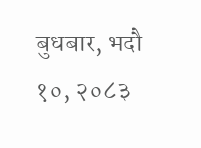बुधबार, भदौ १०, २०८३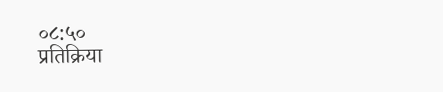०८:५०
प्रतिक्रिया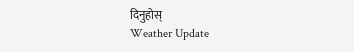दिनुहोस्
Weather Update